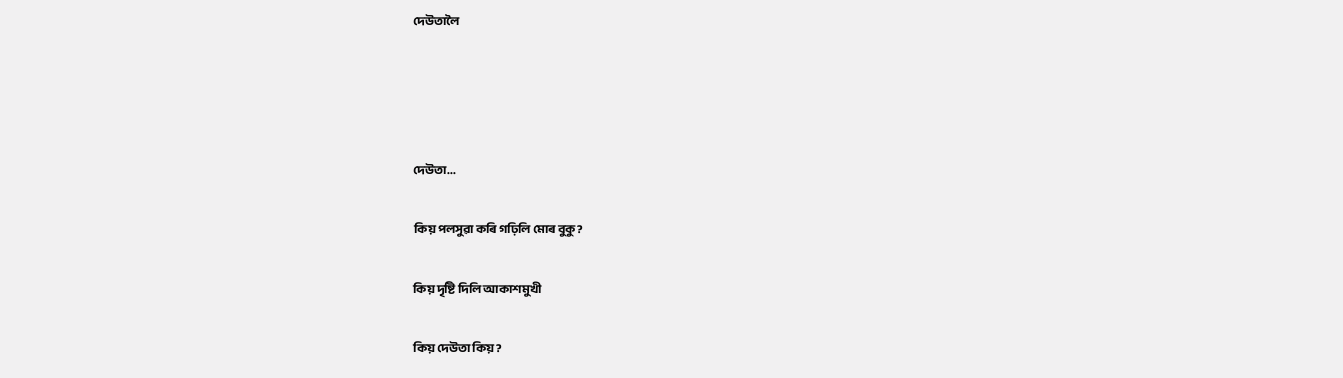দেউতালৈ




দেউতা...

কিয় পলসুৱা কৰি গঢ়িলি মোৰ বুকু?

কিয় দৃষ্টি দিলি আকাশমুখী

কিয় দেউতা কিয়?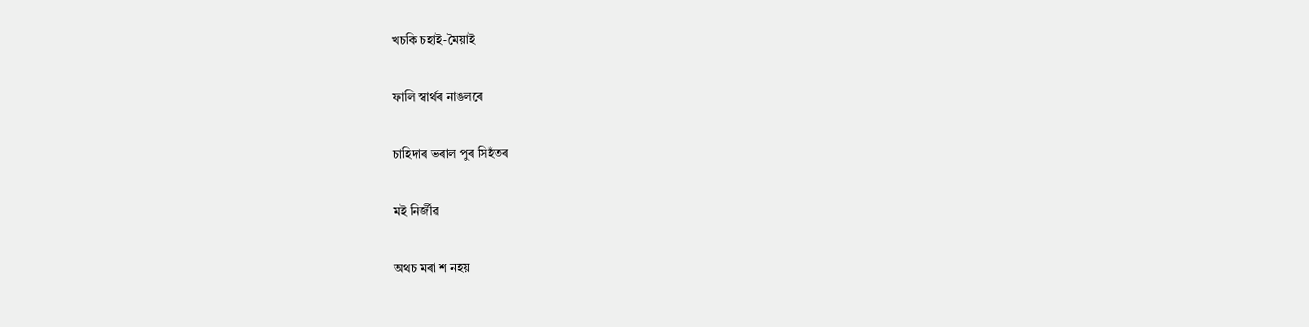খচকি চহাই-মৈয়াই

ফালি স্বাৰ্থৰ নাঙলৰে

চাহিদাৰ ভৰাল পুৰ সিহঁতৰ

মই নিৰ্জীৱ

অথচ মৰা শ নহয়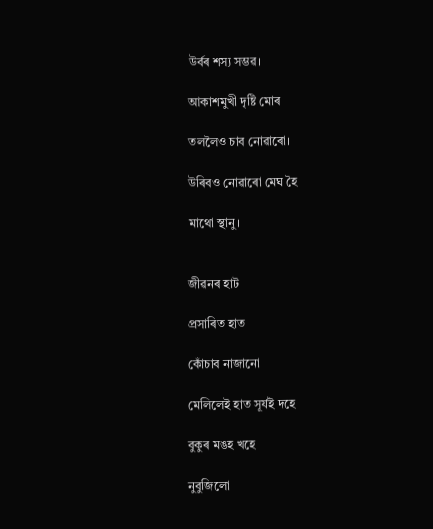উৰ্বৰ শস্য সম্ভৱ।

আকাশমুখী দৃষ্টি মোৰ

তললৈও চাব নোৱাৰো।

উৰিবও নোৱাৰো মেঘ হৈ

মাথো স্থানু।


জীৱনৰ হাট

প্ৰসাৰিত হাত

কোঁচাব নাজানো

মেলিলেই হাত সূৰ্যই দহে

বুকুৰ মঙহ খহে

নুবুজিলো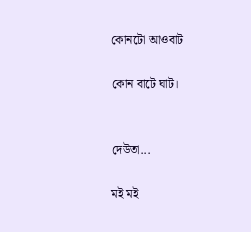কোনটো আওবাট

কোন বাটে ঘাট।


দেউতা...

মই মই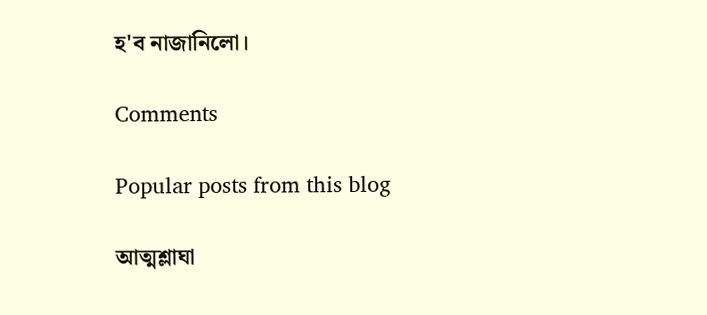হ'ব নাজানিলো।

Comments

Popular posts from this blog

আত্মশ্লাঘা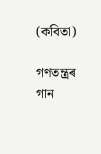(কবিতা)

গণতন্ত্ৰৰ গান